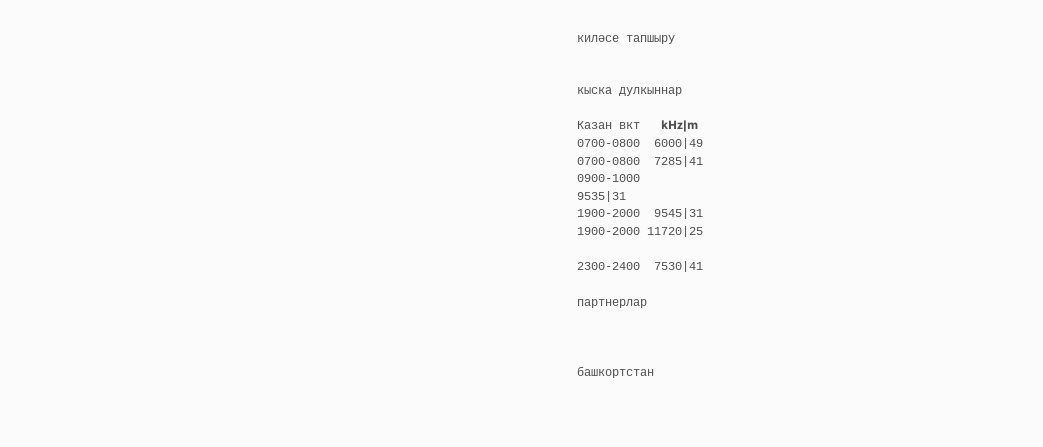киләсе тапшыру


кыска дулкыннар

Казан вкт   kHz|m
0700-0800  6000|49
0700-0800  7285|41
0900-1000
9535|31
1900-2000  9545|31
1900-2000 11720|25

2300-2400  7530|41

партнерлар



башкортстан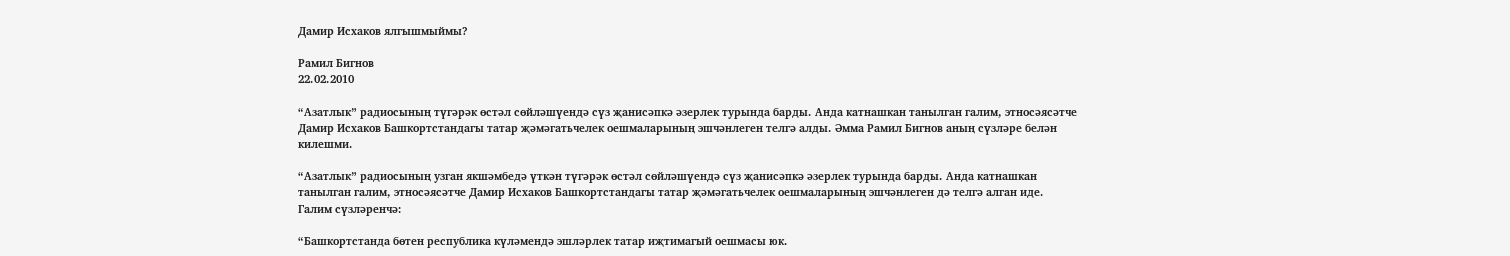Дамир Исхаков ялгышмыймы?

Рамил Бигнов
22.02.2010

“Азатлык” радиосының түгәрәк өстәл сөйләшүендә сүз җанисәпкә әзерлек турында барды. Анда катнашкан танылган галим, этносәясәтче Дамир Исхаков Башкортстандагы татар җәмәгатьчелек оешмаларының эшчәнлеген телгә алды. Әмма Рамил Бигнов аның сүзләре белән килешми.

“Азатлык” радиосының узган якшәмбедә үткән түгәрәк өстәл сөйләшүендә сүз җанисәпкә әзерлек турында барды. Анда катнашкан танылган галим, этносәясәтче Дамир Исхаков Башкортстандагы татар җәмәгатьчелек оешмаларының эшчәнлеген дә телгә алган иде. Галим сүзләренчә:

“Башкортстанда бөтен республика күләмендә эшләрлек татар иҗтимагый оешмасы юк.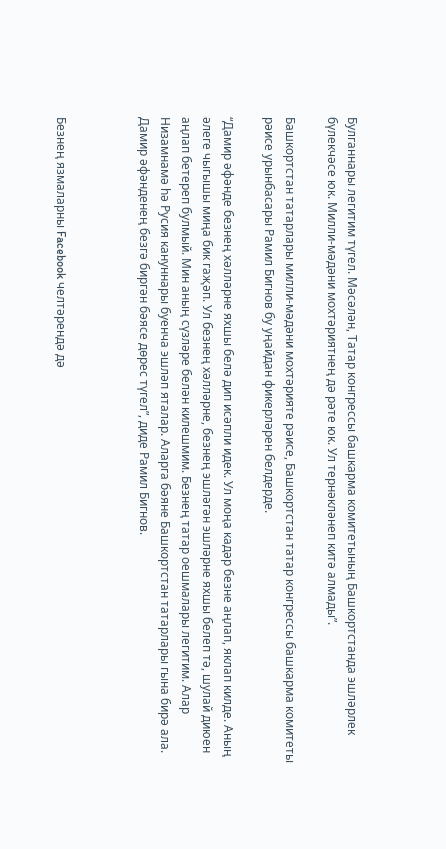Булганнары легитим түгел. Мәсәлән, Татар конгрессы башкарма комитетының Башкортстанда эшләрлек бүлекчәсе юк. Милли-мәдәни мохтәриятнең дә рәте юк. Ул тернәкләнеп китә алмады”.

Башкортстан татарлары милли-мәдәни мохтәрияте рәисе, Башкортстан татар конгрессы башкарма комитеты рәисе урынбасары Рамил Бигнов бу уңайдан фикерләрен белдерде.

“Дамир әфәнде безнең хәлләрне яхшы белә дип исәпли идек. Ул моңа кадәр безне аңлап, яклап килде. Аның әлеге чыгышы миңа бик гаҗәп. Ул безнең хәлләрне, безнең эшләгән эшләрне яхшы белеп тә, шулай диюен аңлап бетереп булмый. Мин аның сүзләре белән килешмим. Безнең татар оешмалары легитим. Алар Низамнамә һә Русия кануннары буенча эшләп яталар. Аларга бәяне Башкортстан татарлары гына бирә ала. Дамир әфәнденең безгә биргән бәясе дөрес түгел”, диде Рамил Бигнов.



Безнең язмаларны Facebook челтәрендә дә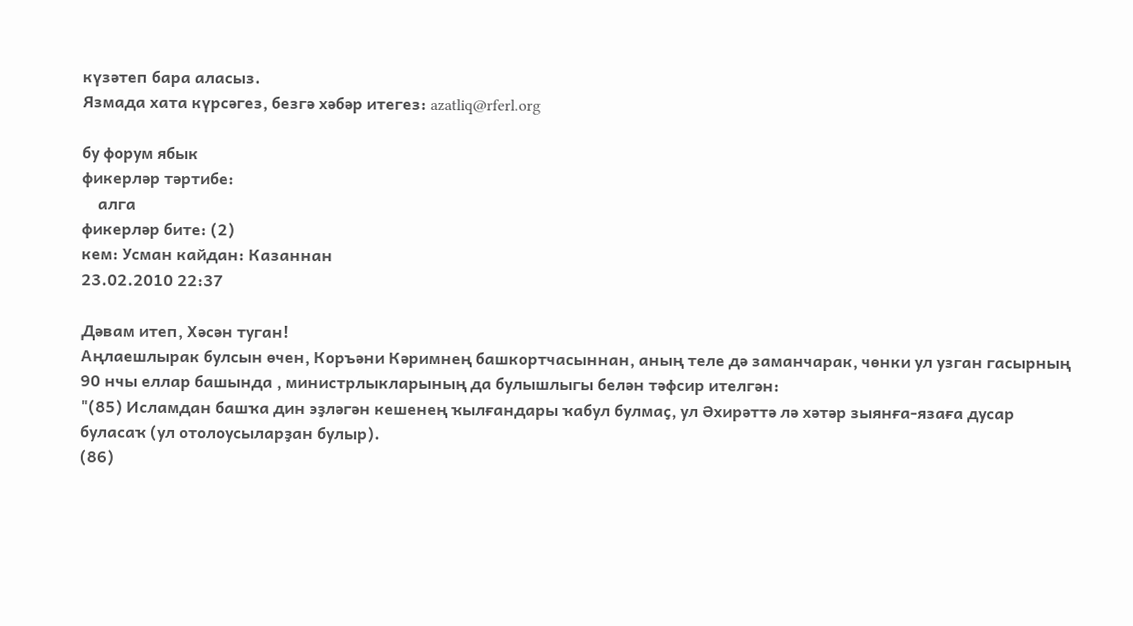күзәтеп бара аласыз.
Язмада хата күрсәгез, безгә хәбәр итегез: azatliq@rferl.org

бу форум ябык
фикерләр тәртибе:
    алга
фикерләр бите: (2)
кем: Усман кайдан: Казаннан
23.02.2010 22:37

Дәвам итеп, Хәсән туган!
Аңлаешлырак булсын өчен, Коръәни Кәримнең башкортчасыннан, аның теле дә заманчарак, чөнки ул узган гасырның 90 нчы еллар башында , министрлыкларының да булышлыгы белән тәфсир ителгән:
"(85) Исламдан башҡа дин эҙлəгəн кешенең ҡылғандары ҡабул булмаҫ, ул Əхирəттə лə хəтəр зыянға‐язаға дусар буласаҡ (ул отолоусыларҙан булыр).
(86)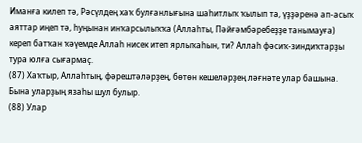Иманға килеп тə, Рəсүлдең хаҡ булғанлығына шаһитлыҡ ҡылып та, үҙҙəренə ап‐асыҡ аяттар иңеп тə, һуңынан инҡарсылыҡҡа (Аллаһты, Пəйғəмбəребеҙҙе танымауға) кереп батҡан ҡəүемде Аллаһ нисек итеп ярлыҡаһын, ти? Аллаһ фəсиҡ‐зиндиҡтарҙы тура юлға сығармаҫ.
(87) Хаҡтыр, Аллаһтың, фəрештəлəрҙең, бөтөн кешелəрҙең лəғнəте улар башына. Бына уларҙың язаһы шул булыр.
(88) Улар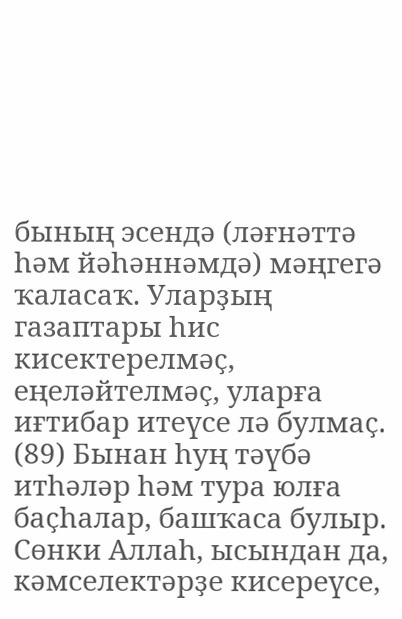бының эсендə (лəғнəттə һəм йəһəннəмдə) мəңгегə ҡаласаҡ. Уларҙың газаптары һис кисектерелмəҫ, еңелəйтелмəҫ, уларға иғтибар итеүсе лə булмаҫ.
(89) Бынан һуң тəүбə итһəлəр һəм тура юлға баҫһалар, башҡаса булыр. Сөнки Аллаһ, ысындан да, кəмселектəрҙе кисереүсе,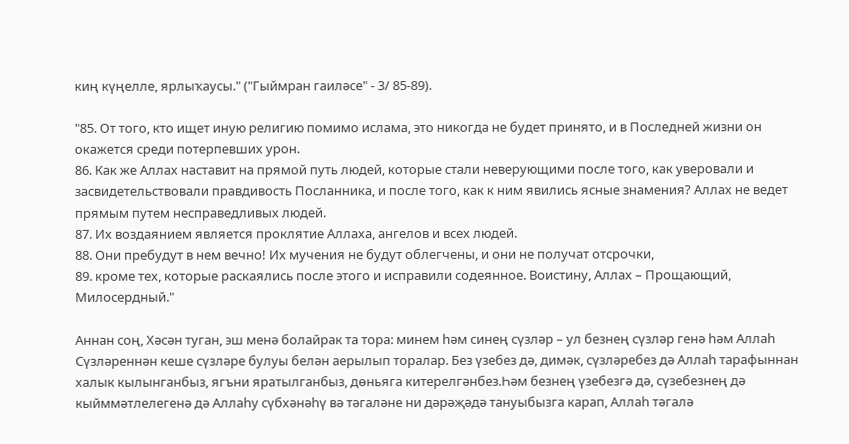киң күңелле, ярлыҡаусы." ("Гыймран гаиләсе" - 3/ 85-89).

"85. От того, кто ищет иную религию помимо ислама, это никогда не будет принято, и в Последней жизни он окажется среди потерпевших урон.
86. Как же Аллах наставит на прямой путь людей, которые стали неверующими после того, как уверовали и засвидетельствовали правдивость Посланника, и после того, как к ним явились ясные знамения? Аллах не ведет прямым путем несправедливых людей.
87. Их воздаянием является проклятие Аллаха, ангелов и всех людей.
88. Они пребудут в нем вечно! Их мучения не будут облегчены, и они не получат отсрочки,
89. кроме тех, которые раскаялись после этого и исправили содеянное. Воистину, Аллах – Прощающий, Милосердный."

Аннан соң, Хәсән туган, эш менә болайрак та тора: минем һәм синең сүзләр – ул безнең сүзләр генә һәм Аллаһ Сүзләреннән кеше сүзләре булуы белән аерылып торалар. Без үзебез дә, димәк, сүзләребез дә Аллаһ тарафыннан халык кылынганбыз, ягъни яратылганбыз, дөньяга китерелгәнбез.Һәм безнең үзебезгә дә, сүзебезнең дә кыйммәтлелегенә дә Аллаһу сүбхәнәһү вә тәгаләне ни дәрәҗәдә тануыбызга карап, Аллаһ тәгалә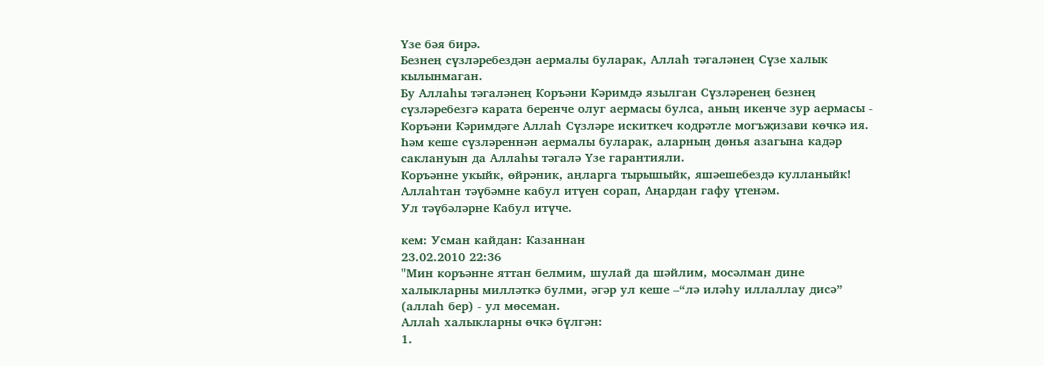Үзе бәя бирә.
Безнең сүзләребездән аермалы буларак, Аллаһ тәгаләнең Сүзе халык кылынмаган.
Бу Аллаһы тәгаләнең Коръәни Кәримдә язылган Сүзләренең безнең сүзләребезгә карата беренче олуг аермасы булса, аның икенче зур аермасы - Коръәни Кәримдәге Аллаһ Сүзләре искиткеч кодрәтле могъҗизави көчкә ия. Һәм кеше сүзләреннән аермалы буларак, аларның дөнья азагына кадәр саклануын да Аллаһы тәгалә Үзе гарантияли.
Коръәнне укыйк, өйрәник, аңларга тырышыйк, яшәешебездә кулланыйк!
Аллаһтан тәүбәмне кабул итүен сорап, Аңардан гафу үтенәм.
Ул тәүбәләрне Кабул итүче.

кем: Усман кайдан: Казаннан
23.02.2010 22:36
"Мин коръәнне яттан белмим, шулай да шәйлим, мосәлман дине халыкларны милләткә булми, әгәр ул кеше –“лә иләһу иллаллау дисә” (аллаһ бер) - ул мөсеман.
Аллаһ халыкларны өчкә бүлгән:
1.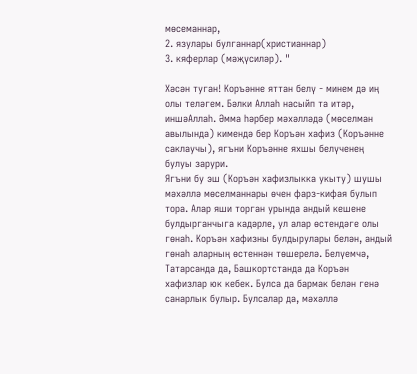мөсеманнар,
2. язулары булганнар(христианнар)
3. кяферлар (мәҗүсиләр). "

Хәсән туган! Коръәнне яттан белү - минем дә иң олы теләгем. Бәлки Аллаһ насыйп та итәр, иншәАллаһ. Әмма һәрбер мәхәлләдә (мөселман авылында) кимендә бер Коръән хафиз (Коръәнне саклаучы), ягъни Коръәнне яхшы белүченең булуы зарури.
Ягъни бу эш (Коръән хафизлыкка укыту) шушы мәхәллә мөселманнары өчен фарз-кифая булып тора. Алар яши торган урында андый кешене булдырганчыга кадәрле, ул алар өстендәге олы гөнаһ. Коръән хафизны булдырулары белән, андый гөнаһ аларның өстеннән төшерелә. Белүемчә, Татарсанда да, Башкортстанда да Коръән хафизлар юк кебек. Булса да бармак белән генә санарлык булыр. Булсалар да, мәхәллә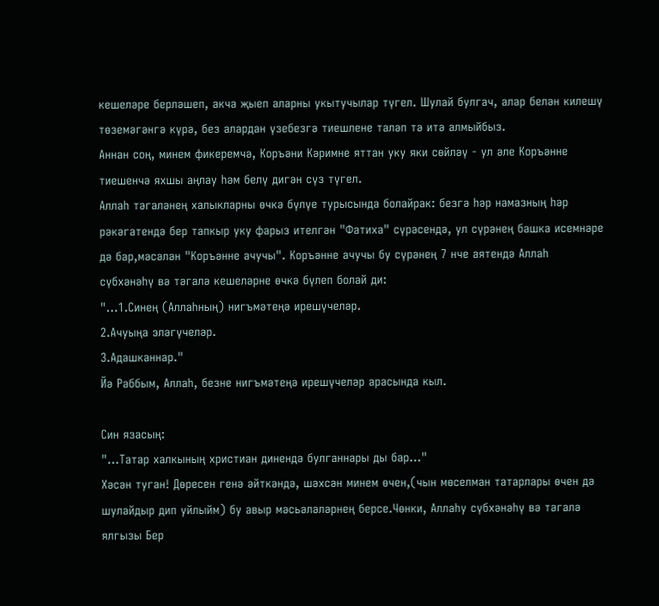кешеләре берләшеп, акча җыеп аларны укытучылар түгел. Шулай булгач, алар белән килешү төземәгәнгә күрә, без алардан үзебезгә тиешлене таләп тә итә алмыйбыз.
Аннан соң, минем фикеремчә, Коръәни Кәримне яттан уку яки сөйләү - ул әле Коръәнне тиешенчә яхшы аңлау һәм белү дигән сүз түгел.
Аллаһ тәгаләнең халыкларны өчкә бүлүе турысында болайрак: безгә һәр намазның һәр рәкәгатендә бер тапкыр уку фарыз ителгән "Фатиха" сүрәсендә, ул сүрәнең башка исемнәре дә бар,мәсәлән "Коръәнне ачучы". Коръәнне ачучы бу сүрәнең 7 нче аятендә Аллаһ сүбхәнәһү вә тәгалә кешеләрне өчкә бүлеп болай ди:
"...1.Синең (Аллаһның) нигъмәтеңә ирешүчеләр.
2.Ачуыңа эләгүчеләр.
3.Адашканнар."
Йә Раббым, Аллаһ, безне нигъмәтеңә ирешүчеләр арасында кыл.

Син язасың:
"...Татар халкының христиан динендә булганнары ды бар..."
Хәсән туган! Дөресен генә әйткәндә, шәхсән минем өчен,(чын мөселман татарлары өчен дә шулайдыр дип уйлыйм) бу авыр мәсьәләләрнең берсе.Чөнки, Аллаһу сүбхәнәһү вә тәгалә ялгызы Бер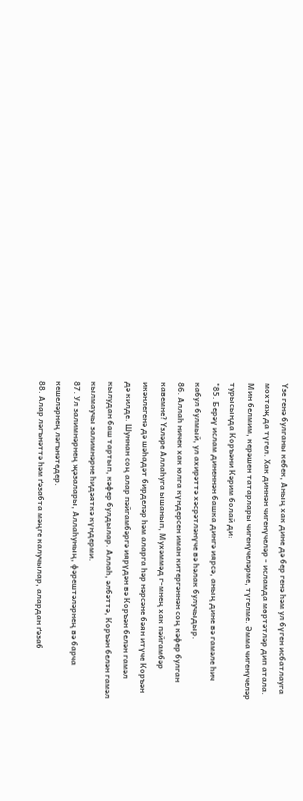Үзе генә булганы кебек, Аның хак дине дә бер генә һәм ул бүген исбатлауга мохтаҗ да түгел. Хак диннән чигенүчеләр - исламда мөртәтләр дип атала. Мин белмим, керәшен татарлары чигенүчеләрме, түгелме. Әмма чигенүчеләр турысында Коръәни Кәрим болай ди:
"85. Берәү ислам диненнән башка дингә иярсә, аның дине вә гамәле һич кабул булмый, ул ахирәттә хәсрәтләнүче вә һәлак булучыдыр.
86. Аллаһ ничек хак юлга күндерсен иман китергәннән соң кәфер булган кавемне? Үзләре Аллаһуга ышанып, Мухәммәд г-мнең хак пәйгамбәр икәнлегенә дә шәһадәт бирделәр һәм аларга һәр нәрсәне бәян итүче Коръән дә килде. Шуннан соң алар пәйгамбәргә иярүдән вә Коръән белән гамәл кылудан баш тартып, кәфер булдылар. Аллаһ, әлбәттә, Коръән белән гамәл кылмаучы залимнәрне һидәяткә күндерми.
87. Ул залимнәрнең җәзалары, Аллаһуның, фәрештәләрнең вә барча кешеләрнең ләгънәтедер.
88. Алар ләгънәттә һәм ґәзабта мәңге калучылар, алардан ґәзаб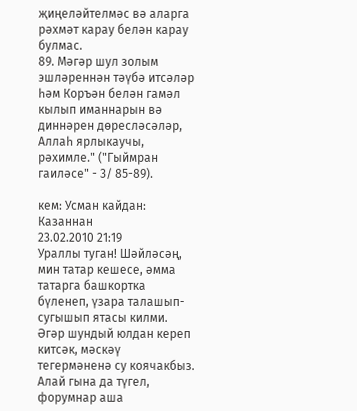җиңеләйтелмәс вә аларга рәхмәт карау белән карау булмас.
89. Мәгәр шул золым эшләреннән тәүбә итсәләр һәм Коръән белән гамәл кылып иманнарын вә диннәрен дөресләсәләр, Аллаһ ярлыкаучы, рәхимле." ("Гыймран гаиләсе" - 3/ 85-89).

кем: Усман кайдан: Казаннан
23.02.2010 21:19
Ураллы туган! Шәйләсәң, мин татар кешесе, әмма татарга башкортка бүленеп, үзара талашып- сугышып ятасы килми. Әгәр шундый юлдан кереп китсәк, мәскәү тегермәненә су коячакбыз. Алай гына да түгел, форумнар аша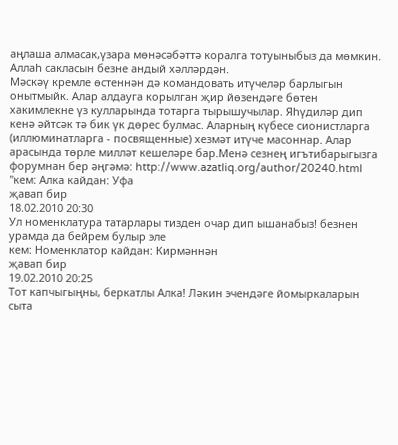аңлаша алмасак,үзара мөнәсәбәттә коралга тотуыныбыз да мөмкин. Аллаһ сакласын безне андый хәлләрдән.
Мәскәү кремле өстеннән дә командовать итүчеләр барлыгын онытмыйк. Алар алдауга корылган җир йөзендәге бөтен хакимлекне үз кулларында тотарга тырышучылар. Яһүдиләр дип кенә әйтсәк тә бик үк дөрес булмас. Аларның күбесе сионистларга (иллюминатларга - посвященные) хезмәт итүче масоннар. Алар арасында төрле милләт кешеләре бар.Менә сезнең игътибарыгызга форумнан бер әңгәмә: http://www.azatliq.org/author/20240.html
"кем: Алка кайдан: Уфа
җавап бир
18.02.2010 20:30
Ул номенклатура татарлары тизден очар дип ышанабыз! безнен урамда да бейрем булыр эле
кем: Номенклатор кайдан: Кирмәннән
җавап бир
19.02.2010 20:25
Тот капчыгыңны, беркатлы Алка! Ләкин эчендәге йомыркаларын сыта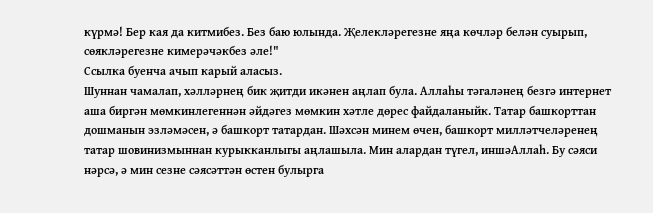күрмә! Бер кая да китмибез. Без баю юлында. Җелекләрегезне яңа көчләр белән суырып, сөякләрегезне кимерәчәкбез әле!"
Ссылка буенча ачып карый аласыз.
Шуннан чамалап, хәлләрнең бик җитди икәнен аңлап була. Аллаһы тәгаләнең безгә интернет аша биргән мөмкинлегеннән әйдәгез мөмкин хәтле дөрес файдаланыйк. Татар башкорттан дошманын эзләмәсен, ә башкорт татардан. Шәхсән минем өчен, башкорт милләтчеләренең татар шовинизмыннан курыкканлыгы аңлашыла. Мин алардан түгел, иншәАллаһ. Бу сәяси нәрсә, ә мин сезне сәясәттән өстен булырга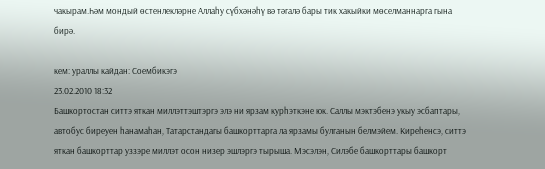чакырам.Һәм мондый өстенлекләрне Аллаһу сүбхәнәһү вә тәгалә бары тик хакыйки мөселманнарга гына бирә.

кем: ураллы кайдан: Соембикэгэ
23.02.2010 18:32
Башкортостан ситтэ яткан миллэттэштэргэ элэ ни ярзам курhэткэне юк. Саллы мэктэбенэ укыу эсбаптары, автобус биреуен hанамаhан, Татарстандагы башкорттарга ла ярзамы булганын белмэйем. Киреhенсэ, ситтэ яткан башкорттар уззэре миллэт осон низер эшлэргэ тырыша. Мэсэлэн, Силэбе башкорттары башкорт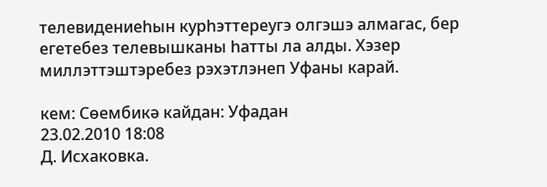телевидениеhын курhэттереугэ олгэшэ алмагас, бер егетебез телевышканы hатты ла алды. Хэзер миллэттэштэребез рэхэтлэнеп Уфаны карай.

кем: Сөембикә кайдан: Уфадан
23.02.2010 18:08
Д. Исхаковка.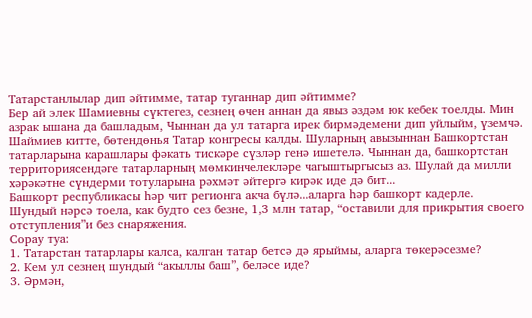Татарстанлылар дип әйтимме, татар туганнар дип әйтимме?
Бер ай элек Шамиевны сүктегез, сезнең өчен аннан да явыз әздәм юк кебек тоелды. Мин азрак ышана да башладым, Чыннан да ул татарга ирек бирмәдемени дип уйлыйм, үземчә.
Шаймиев китте, бөтендөнья Татар конгресы калды. Шуларның авызыннан Башкортстан татарларына карашлары фәкать тискәре сүзләр генә ишетелә. Чыннан да, башкортстан территориясендәге татарларның мөмкинчелекләре чагыштыргысыз аз. Шулай да милли хәрәкәтне сүндерми тотуларына рәхмәт әйтергә кирәк иде дә бит...
Башкорт республикасы һәр чит регионга акча бүлә...аларга һәр башкорт кадерле.
Шундый нәрсә тоела, как будто сез безне, 1,3 млн татар, “оставили для прикрытия своего отступления”и без снаряжения.
Сорау туа:
1. Татарстан татарлары калса, калган татар бетсә дә ярыймы, аларга төкерәсезме?
2. Кем ул сезнең шундый “акыллы баш”, беләсе иде?
3. Әрмән,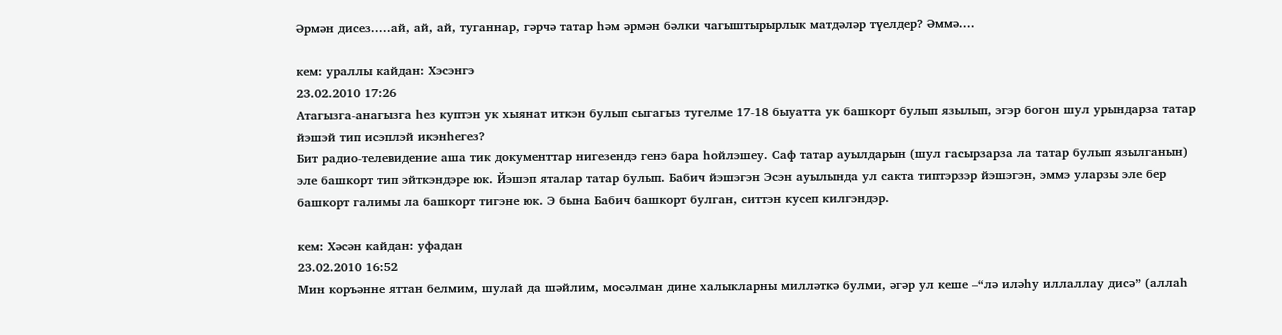Әрмән дисез.....ай, ай, ай, туганнар, гәрчә татар һәм әрмән бәлки чагыштырырлык матдәләр түелдер? Әммә....

кем: ураллы кайдан: Хэсэнгэ
23.02.2010 17:26
Атагызга-анагызга hез куптэн ук хыянат иткэн булып сыгагыз тугелме 17-18 быуатта ук башкорт булып язылып, эгэр богон шул урындарза татар йэшэй тип исэплэй икэнhегез?
Бит радио-телевидение аша тик документтар нигезендэ генэ бара hойлэшеу. Саф татар ауылдарын (шул гасырзарза ла татар булып язылганын) эле башкорт тип эйткэндэре юк. Йэшэп яталар татар булып. Бабич йэшэгэн Эсэн ауылында ул сакта типтэрзэр йэшэгэн, эммэ уларзы эле бер башкорт галимы ла башкорт тигэне юк. Э бына Бабич башкорт булган, ситтэн кусеп килгэндэр.

кем: Хәсән кайдан: уфадан
23.02.2010 16:52
Мин коръәнне яттан белмим, шулай да шәйлим, мосәлман дине халыкларны милләткә булми, әгәр ул кеше –“лә иләһу иллаллау дисә” (аллаһ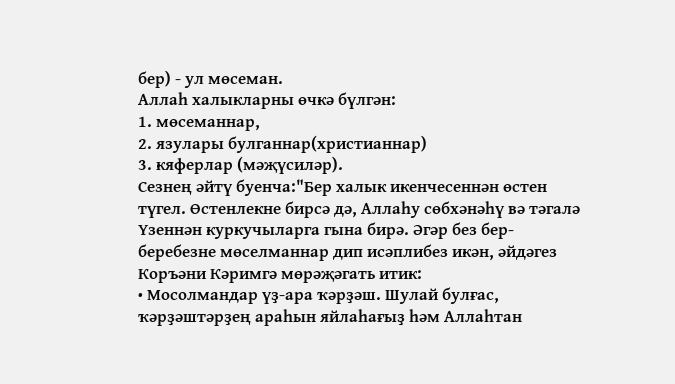бер) - ул мөсеман.
Аллаһ халыкларны өчкә бүлгән:
1. мөсеманнар,
2. язулары булганнар(христианнар)
3. кяферлар (мәҗүсиләр).
Сезнең әйтү буенча:"Бер халык икенчесеннән өстен түгел. Өстенлекне бирсә дә, Аллаһу сөбхәнәһү вә тәгалә Үзеннән куркучыларга гына бирә. Әгәр без бер- беребезне мөселманнар дип исәплибез икән, әйдәгез Коръәни Кәримгә мөрәҗәгать итик:
• Мосолмандар үҙ‐ара ҡəрҙəш. Шулай булғас, ҡəрҙəштəрҙең араһын яйлаһағыҙ һəм Аллаһтан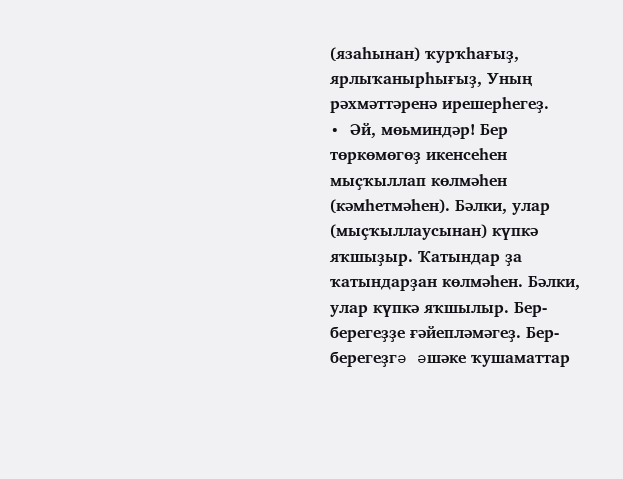(язаһынан) ҡурҡһағыҙ, ярлыҡанырһығыҙ, Уның рəхмəттəренə ирешерһегеҙ.
• Əй, мөьминдəр! Бер төркөмөгөҙ икенсеһен мыҫҡыллап көлмəһен (кəмһетмəһен). Бəлки, улар (мыҫҡыллаусынан) күпкə яҡшыҙыр. Ҡатындар ҙа ҡатындарҙан көлмəһен. Бəлки, улар күпкə яҡшылыр. Бер‐берегеҙҙе ғəйеплəмəгеҙ. Бер‐берегеҙгə əшəке ҡушаматтар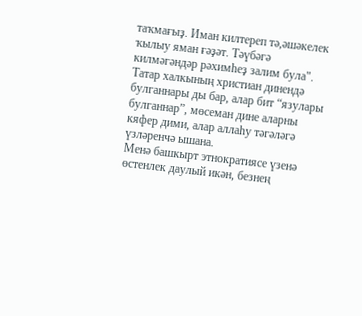таҡмағыҙ. Иман килтереп тə,əшəкелек ҡылыу яман ғəҙəт. Тəүбəгə килмəгəндəр рəхимһеҙ залим була".
Татар халкының христиан динендә булганнары ды бар, алар бит “язулары булганнар”, мөсеман дине аларны кяфер дими, алар аллаһу тәгәләгә үзләренчә ышана.
Менә башкырт этнократиясе үзенә өстенлек даулый икән, безнең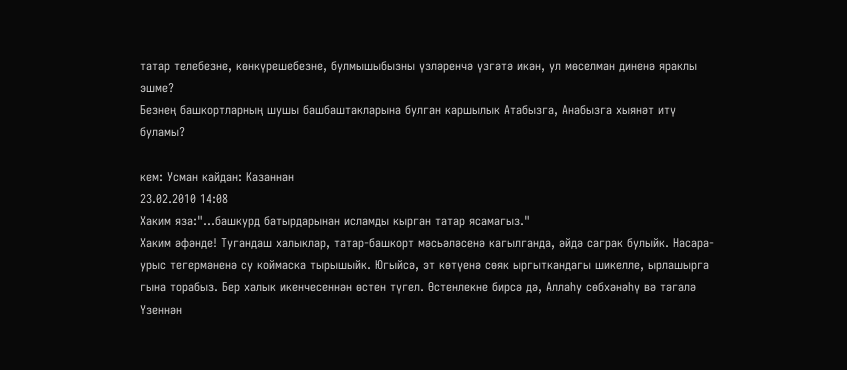татар телебезне, көнкүрешебезне, булмышыбызны үзләренчә үзгәтә икән, ул мөселман диненә яраклы эшме?
Безнең башкортларның шушы башбаштакларына булган каршылык Атабызга, Анабызга хыянәт итү буламы?

кем: Усман кайдан: Казаннан
23.02.2010 14:08
Хаким яза:"...башкурд батырдарынан исламды кырган татар ясамагыз."
Хаким әфәнде! Тугандаш халыклар, татар-башкорт мәсьәләсенә кагылганда, әйдә саграк булыйк. Насара-урыс тегермәненә су коймаска тырышыйк. Югыйсә, эт көтүенә сөяк ыргыткандагы шикелле, ырлашырга гына торабыз. Бер халык икенчесеннән өстен түгел. Өстенлекне бирсә дә, Аллаһу сөбхәнәһү вә тәгалә Үзеннән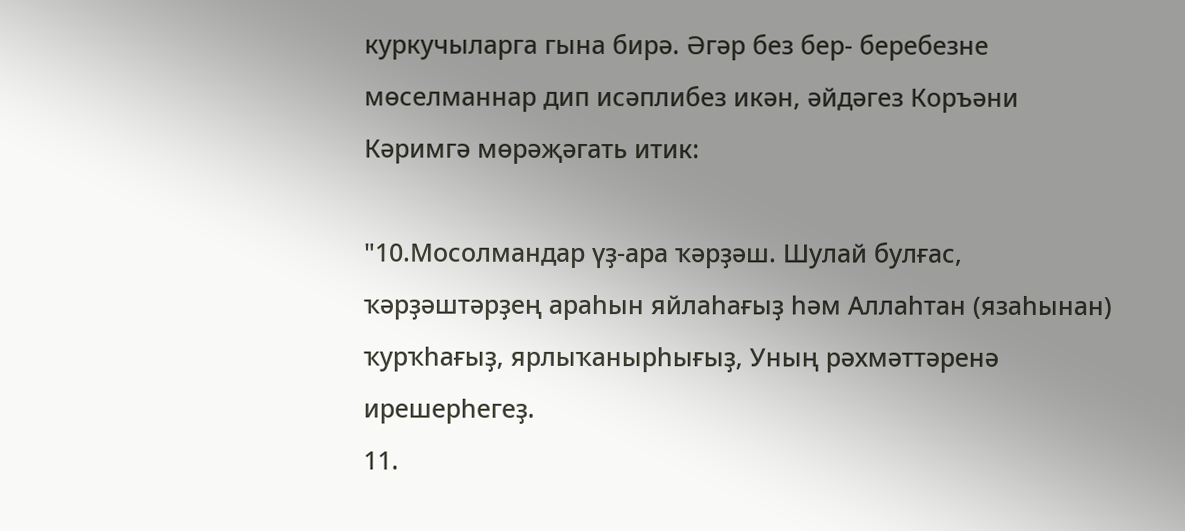куркучыларга гына бирә. Әгәр без бер- беребезне мөселманнар дип исәплибез икән, әйдәгез Коръәни Кәримгә мөрәҗәгать итик:

"10.Мосолмандар үҙ‐ара ҡəрҙəш. Шулай булғас, ҡəрҙəштəрҙең араһын яйлаһағыҙ һəм Аллаһтан (язаһынан) ҡурҡһағыҙ, ярлыҡанырһығыҙ, Уның рəхмəттəренə ирешерһегеҙ.
11.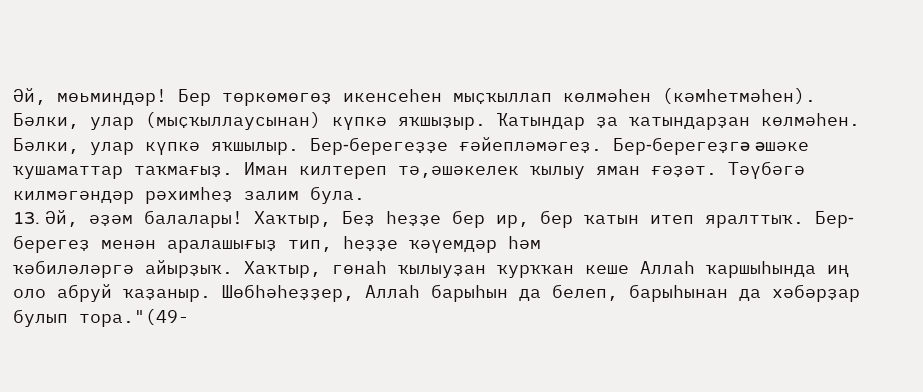Əй, мөьминдəр! Бер төркөмөгөҙ икенсеһен мыҫҡыллап көлмəһен (кəмһетмəһен). Бəлки, улар (мыҫҡыллаусынан) күпкə яҡшыҙыр. Ҡатындар ҙа ҡатындарҙан көлмəһен. Бəлки, улар күпкə яҡшылыр. Бер‐берегеҙҙе ғəйеплəмəгеҙ. Бер‐берегеҙгə əшəке ҡушаматтар таҡмағыҙ. Иман килтереп тə,əшəкелек ҡылыу яман ғəҙəт. Тəүбəгə килмəгəндəр рəхимһеҙ залим була.
13. Əй, əҙəм балалары! Хаҡтыр, Беҙ һеҙҙе бер ир, бер ҡатын итеп яралттыҡ. Бер‐берегеҙ менəн аралашығыҙ тип, һеҙҙе ҡəүемдəр һəм
ҡəбилəлəргə айырҙыҡ. Хаҡтыр, гөнаһ ҡылыуҙан ҡурҡҡан кеше Аллаһ ҡаршыһында иң оло абруй ҡаҙаныр. Шөбһəһеҙҙер, Аллаһ барыһын да белеп, барыһынан да хəбəрҙар булып тора."(49-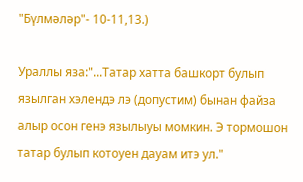"Бүлмәләр"- 10-11,13.)

Ураллы яза:"...Татар хатта башкорт булып язылган хэлендэ лэ (допустим) бынан файза алыр осон генэ язылыуы момкин. Э тормошон татар булып котоуен дауам итэ ул."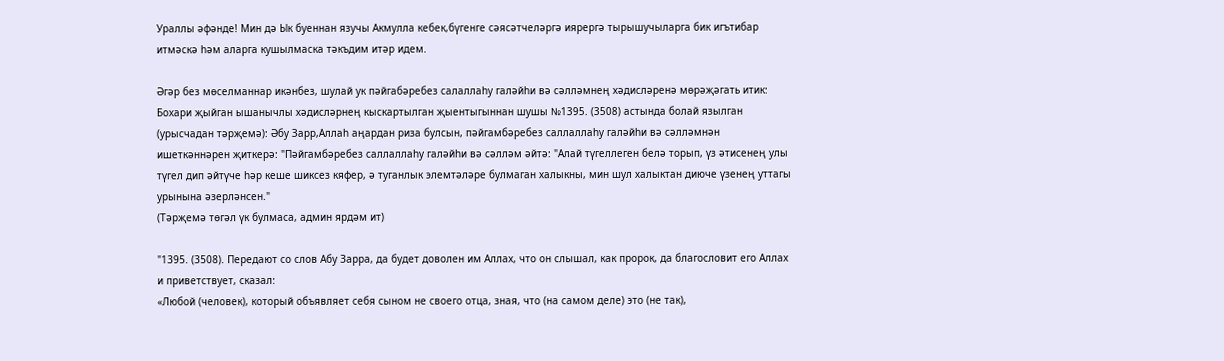Ураллы әфәнде! Мин дә Ык буеннан язучы Акмулла кебек,бүгенге сәясәтчеләргә иярергә тырышучыларга бик игътибар итмәскә һәм аларга кушылмаска тәкъдим итәр идем.

Әгәр без мөселманнар икәнбез, шулай ук пәйгабәребез салаллаһу галәйһи вә сәлләмнең хәдисләренә мөрәҗәгать итик:
Бохари җыйган ышанычлы хәдисләрнең кыскартылган җыентыгыннан шушы №1395. (3508) астында болай язылган (урысчадан тәрҗемә): Әбу Зарр,Аллаһ аңардан риза булсын, пәйгамбәребез саллаллаһу галәйһи вә сәлләмнән ишеткәннәрен җиткерә: "Пәйгамбәребез саллаллаһу галәйһи вә сәлләм әйтә: "Алай түгеллеген белә торып, үз әтисенең улы түгел дип әйтүче һәр кеше шиксез кяфер, ә туганлык элемтәләре булмаган халыкны, мин шул халыктан диюче үзенең уттагы урынына әзерләнсен."
(Тәрҗемә төгәл үк булмаса, админ ярдәм ит)

"1395. (3508). Передают со слов Абу Зарра, да будет доволен им Аллах, что он слышал, как пророк, да благословит его Аллах и приветствует, сказал:
«Любой (человек), который объявляет себя сыном не своего отца, зная, что (на самом деле) это (не так),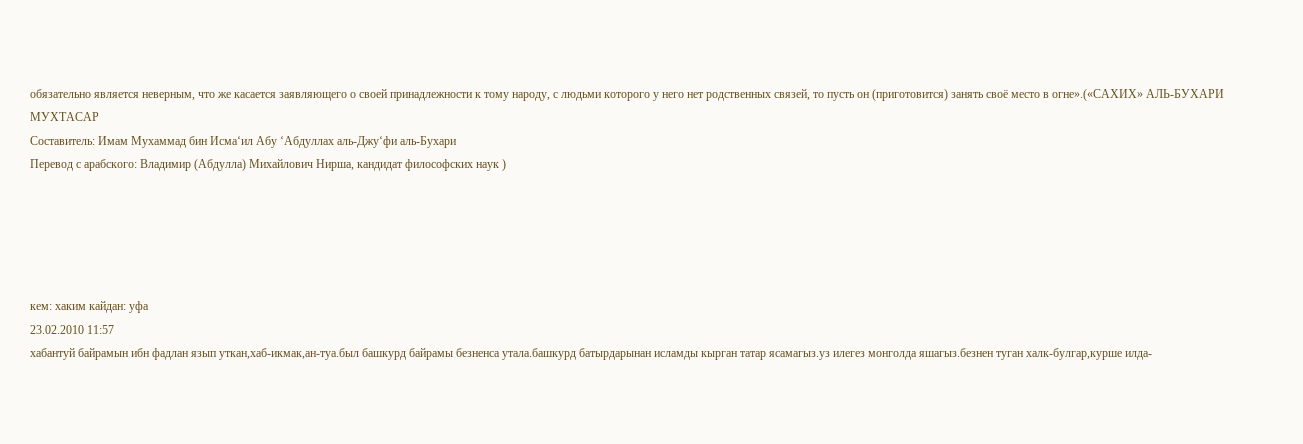обязательно является неверным, что же касается заявляющего о своей принадлежности к тому народу, с людьми которого у него нет родственных связей, то пусть он (приготовится) занять своё место в огне».(«САХИХ» АЛЬ-БУХАРИ МУХТАСАР
Составитель: Имам Мухаммад бин Исма‘ил Абу ‘Абдуллах аль-Джу‘фи аль-Бухари
Перевод с арабского: Владимир (Абдулла) Михайлович Нирша, кандидат философских наук )





кем: хаким кайдан: уфа
23.02.2010 11:57
хабантуй байрамын ибн фадлан язып уткан,хаб-икмак,ан-туа.был башкурд байрамы безненса утала.башкурд батырдарынан исламды кырган татар ясамагыз.уз илегез монголда яшагыз.безнен туган халк-булгар,курше илда-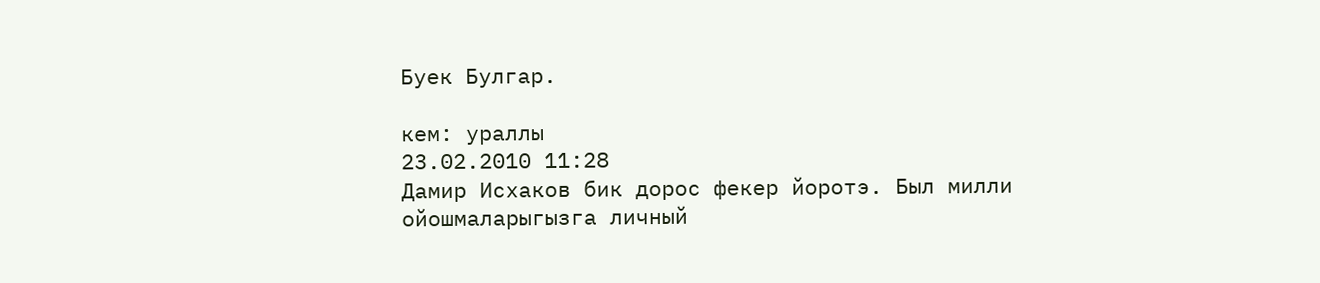Буек Булгар.

кем: ураллы
23.02.2010 11:28
Дамир Исхаков бик дорос фекер йоротэ. Был милли ойошмаларыгызга личный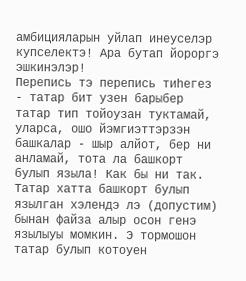амбицияларын уйлап инеуселэр купселектэ! Ара бутап йороргэ эшкинэлэр!
Перепись тэ перепись тиhегез - татар бит узен барыбер татар тип тойоузан туктамай, уларса, ошо йэмгиэттэрзэн башкалар - шыр алйот, бер ни анламай, тота ла башкорт булып языла! Как бы ни так. Татар хатта башкорт булып язылган хэлендэ лэ (допустим) бынан файза алыр осон генэ язылыуы момкин. Э тормошон татар булып котоуен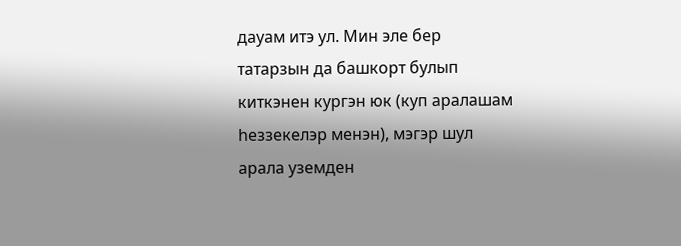дауам итэ ул. Мин эле бер татарзын да башкорт булып киткэнен кургэн юк (куп аралашам hеззекелэр менэн), мэгэр шул арала уземден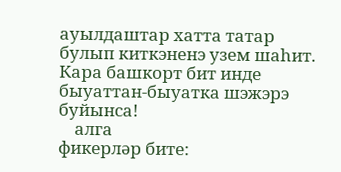ауылдаштар хатта татар булып киткэненэ узем шаhит. Кара башкорт бит инде быуаттан-быуатка шэжэрэ буйынса!
    алга
фикерләр бите: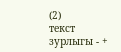(2)
текст зурлыгы - +